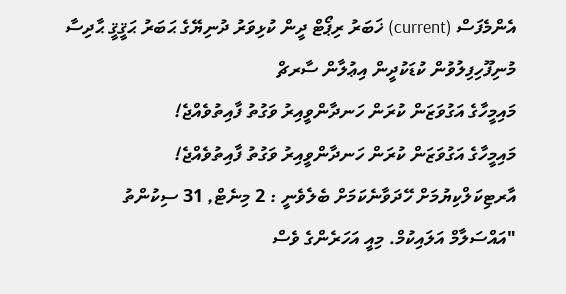އެންމެފަސް (current) ޚަބަރު ރިޕޯޓް ދީން ކުޅިވަރު ދުނިޔޭގެ ޙަބަރު ޙަޤީޤީ ޙާދިސާ މުނިފޫހިފިލުވުން ކުޑަކުދީން އިޢުލާން ސާރޗް
މައިމީހާގެ އަގުވަޒަން ކުރަން ހަނދާންވީއިރު ވަގުތު ފާއިތުވެއްޖެ!
މައިމީހާގެ އަގުވަޒަން ކުރަން ހަނދާންވީއިރު ވަގުތު ފާއިތުވެއްޖެ!
އާރޓިކަލްކިޔުމަށް ހޭދަވާނެކަމަށް ބެލެވެނީ : 2 މިނެޓް, 31 ސިކުންތު
"އައްސަލާމް އަލައިކުމް. މިއީ އަހަރެންގެ ވެސް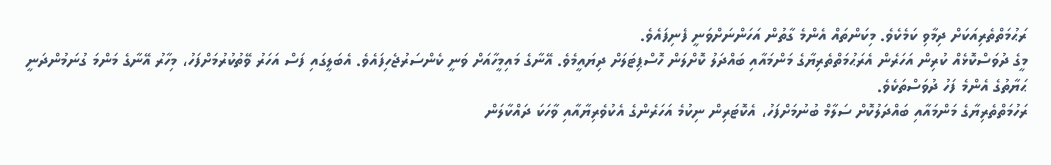ރަޙުމަތްތެރިއަކަށް ދިމާވި ކަމެކެވެ. މިކަންތައް އެންމެ ގާތުން އަހަންނަށްވަނީ ފެނިފައެވެ.
މީގެ ދުވަސްކޮޅެއް ކުރިން އަހަރެން އެރަޙުމަތްތެރިޔާގެ މަންމައާއި ބައްދަލު ކޮށްލަން ހޮސްޕިޓަލަށް ދިޔައީމެވެ. އޭނާގެ މައިމީހާއަށް ވަނީ ކެންސަރުޖެހިފައެވެ. އެބަލީގައި ފަސް އަހަރު ވޭތުކުރުމަށްފަހު، މިހާރު އޭނާގެ މަންމަ ގުނަމުންދަނީ ޙަޔާތުގެ އެންމެ ފަހު ދުވަސްތަކެވެ.
ރަހުމަތްތެރިޔާގެ މަންމައާއި ބައްދަލުކޮށް ސަލާމް ބުނުމަށްފަހު، އެކޮޓަރިން ނިކުމެ އަހަރެންގެ އެކުވެރިޔާއާއި ވާހަކަ ދައްކާލަން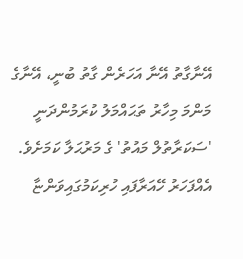އޭނާގާތު އޭނާ އަހަރެން ގާތު ބުނީ، އޭނާގެ މަންމަ މިހާރު ތަޙައްމަލު ކުރަމުންދަނީ 'ސަކަރާތުލް މައުތު' ގެ މަރުޙަލާ ކަމަށެވެ. އެއްފަހަރު ހޭއަރާފައި ހުރިކަމުގައިވަންޏާ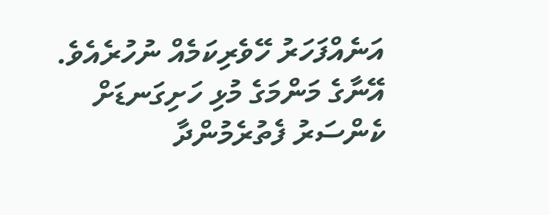އަނެއްފަހަރު ހޭވެރިކަމެއް ނުހުރެއެވެ. އޭނާގެ މަންމަގެ މުޅި ހަށިގަނޑަށް ކެންސަރު ފެތުރެމުންދާ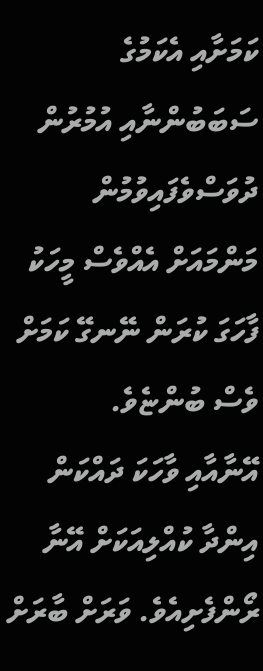ކަމަށާއި އެކަމުގެ ސަބަބުންނާއި އުމުރުން ދުވަސްވެފައިވުމުން މަންމައަށް އެއްވެސް މީހަކު ފާހަގަ ކުރަން ނޭނގޭ ކަމަށް ވެސް ބުންޏެވެ.
އޭނާއާއި ވާހަކަ ދައްކަން އިންދާ ކުއްލިއަކަށް އޭނާ ރޯންފެށިއެވެ. ވަރަށް ބާރަށް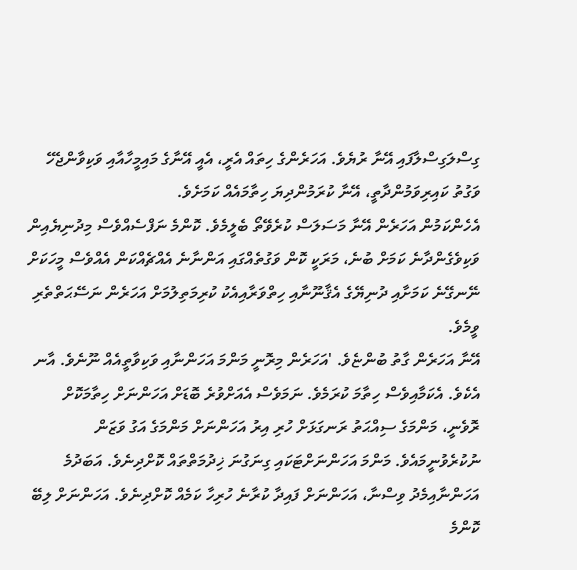ގިސްލަގިސްލާފައި އޭނާ ރުޔެވެ. އަހަރެންގެ ހިތައް އެރީ، އެއީ އޭނާގެ މައިމީހާއާއި ވަކިވާންޖެހޭ ވަގުތު ކައިރިވަމުންދާތީ، އޭނާ ކުރަމުންދިޔަ ހިތާމައެއް ކަމަށެވެ.
އެހެންކަމުން އަހަރެން އޭނާ މަސަލަސް ކުރެވޭތޯ ބެލީމެވެ. ކޮންމެ ނަފްސެއްވެސް މިދުނިޔެއިން ވަކިވެގެންދާނެ ކަމަށް ބުނެ، މަރަކީ ކޮން ވަގުތެއްގައި އަންނާނެ އެއްޗެއްކަން އެއްވެސް މީހަކަށް ނޭނގޭނެ ކަމަށާއި ދުނިޔޭގެ އެޤާނޫނާއި ހިތްވަރާއިއެކު ކުރިމަތިލުމަށް އަހަރެން ނަސޭޙަތްތެރި ވީމެވެ.
އޭނާ އަހަރެން ގާތު ބުންޏެވެ. 'އަހަރެން މިރޮނީ މަންމަ އަހަންނާއި ވަކިވާތީއެއް ނޫނެވެ. އާނ އެކެވެ. އެކަމާއިވެސް ހިތާމަ ކުރަމެވެ. ނަމަވެސް އެއަށްވުރެ ބޮޑަށް އަހަންނަށް ހިތާމަކޮށް ރޮވެނީ، މަންމަގެ ސިއްޙަތު ރަނގަޅަށް ހުރި އިރު އަހަންނަށް މަންމަގެ އަގު ވަޒަން ނުކުރެވުނީމައެވެ. މަންމަ އަހަންނަށްޓަކައި ގިނަގުނަ ޚިދުމަތްތައް ކޮށްދިނެވެ. އަބަދުމެ އަހަންނާއިމެދު ވިސްނާ، އަހަންނަށް ފައިދާ ކުރާނެ ހުރިހާ ކަމެއް ކޮށްދިނެވެ. އަހަންނަށް ލިބޭ ކޮންމެ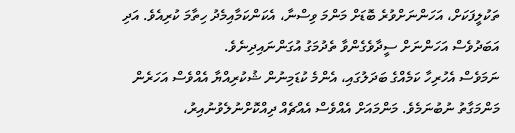ތަކުލީފަކަށް، އަހަންނަށްވުރެ ބޮޑަށް މަންމަ ވިސްނާ، އެކަންކަމާއިމެދު ހިތާމަ ކުރިއެވެ. އަދި އަބަދުވެސް އަހަންނަށް ސީދާވެގެންވާ ތެދުމަގު އުގަންނައިދިނެވެ.
ނަމަވެސް އެހުރިހާ ކަމެއްގެ ބަދަލުގައި، އެންމެ ކުޑަމިނުން ޝުކުރިއްޔާ އެއްވެސް އަހަރެން މަންމަގާތު ނުބުނަމެވެ. މަންމައަށް އެއްވެސް އެއްޗެއް ދިއްކޮށްނުލެވުނުއިރު،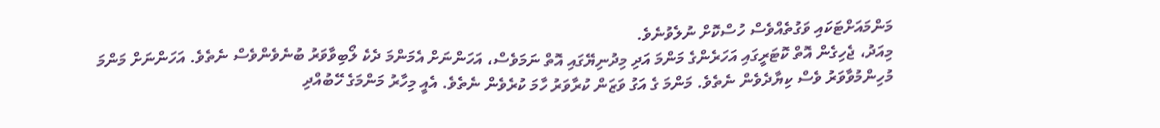މަންމައަށްޓަކައި ވަގުތެއްވެސް ހުސްކޮށް ނުލެވުނެވެ.
މިއަދު، ޖެހިގެން އޮތް ކޮޓަރީގައި އަހަރެންގެ މަންމަ އަދި މިދުނިޔޭގައި އޮތް ނަމަވެސް، އަހަންނަށް އެމަންމަ ދެކެ ލޯބިވާވަރު ބުނެވެންވެސް ނެތެވެ. އަހަންނަށް މަންމަ މުހިންމުވާވަރު ވެސް ކިޔާދެވެން ނެތެވެ. މަންމަ ގެ އަގު ވަޒަން ކުރާވަރު ހާމަ ކުރެވެން ނެތެވެ. އެއީ މިހާރު މަންމަގެ ހޭބުއްދި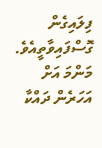ފިލައިގެން ގޮސްފައިވާތީއެވެ. މަންމަ އަށް އަހަރެން ދައްކާ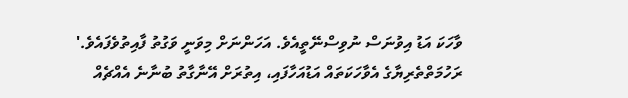ވާހަކަ އަޑު އިވުނަސް ނުވިސްނޭތީއެވެ. އަހަންނަށް މިވަނީ ވަގުތު ފާއިތުވެފައެވެ.'
ރަހުމަތްތެރިޔާގެ އެވާހަކަތައް އަޑުއަހާފައި، އިތުރަށް އޭނާގާތު ބުނާނެ އެއްޗެއް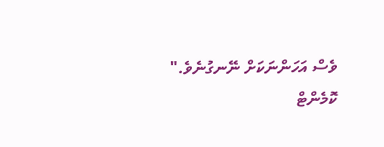ވެސް އަހަންނަކަށް ނޭނގުނެވެ."
ކޮމެންޓް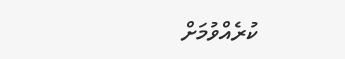ކުރެއްވުމަށް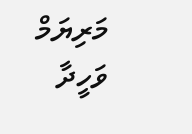މަރިޔަމް ވަހީދާ